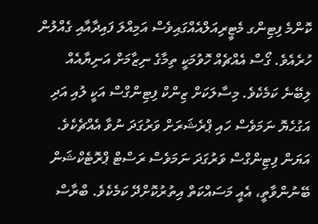ކޮންމެ ފިޓިންގ މެޓީރިއަލްއެއްގައިވެސް އަމިއްލަ ފައިދާއާއި ގެއްލުން ހުރެއެވެ. ގޯސް އެއްޗެއް ހޮވުމަކީ ތިމާގެ ނިޒާމަށް އަނިޔާއެއް ލިބޭނެ ކަމެކެވެ. މިސާލަކަށް ޒިންކް ފިޓިންގްސް އަކީ ލުއި އަދި އަގުހެޔޮ ނަމަވެސް ހައި ޕްރެޝަރަށް ވަރުގަދަ ނުވާ އެއްޗެކެވެ. އަޔަން ފިޓިންގްސް ވަރުގަދަ ނަމަވެސް ރަސްޓް ޕްރޮޓެކްޝަން ބޭނުންވާތީ، އެއީ މަސައްކަތް އިތުރުކޮށްދޭ ކަމެކެވެ. ބްރާސް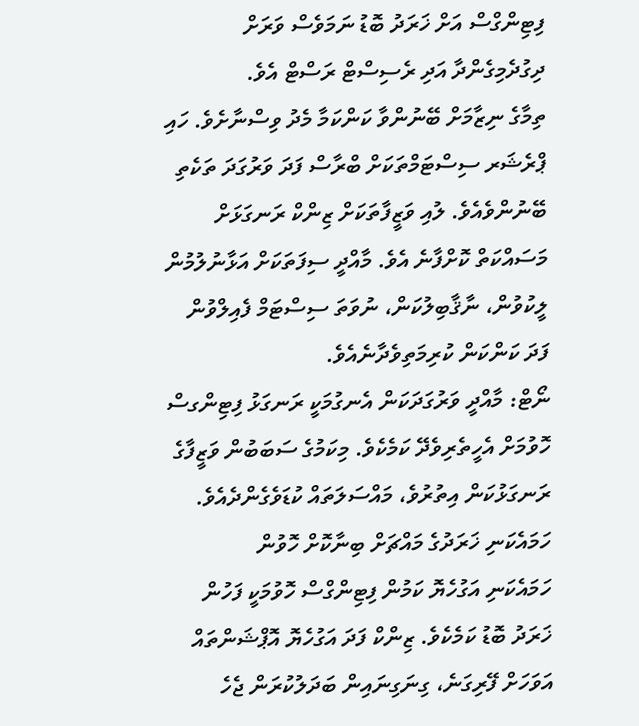ފިޓިންގްސް އަށް ޚަރަދު ބޮޑު ނަމަވެސް ވަރަށް ދިގުދެމިގެންދާ އަދި ރެސިސްޓް ރަސްޓް އެވެ.
ތިމާގެ ނިޒާމަށް ބޭނުންވާ ކަންކަމާ މެދު ވިސްނާށެވެ. ހައި ޕްރެޝަރ ސިސްޓަމްތަކަށް ބްރާސް ފަދަ ވަރުގަދަ ތަކެތި ބޭނުންވެއެވެ. ލުއި ވަޒީފާތަކަށް ޒިންކް ރަނގަޅަށް މަސައްކަތް ކޮށްފާނެ އެވެ. މާއްދީ ސިފަތަކަށް އަޅާނުލުމުން ލީކުވުން، ނާޤާބިލުކަން، ނުވަތަ ސިސްޓަމް ފެއިލްވުން ފަދަ ކަންކަން ކުރިމަތިވެދާނެއެވެ.
ނޯޓް: މާއްދީ ވަރުގަދަކަން އެނގުމަކީ ރަނގަޅު ފިޓިންގސް ހޮވުމަށް އެހީތެރިވެދޭ ކަމެކެވެ. މިކަމުގެ ސަބަބުން ވަޒީފާގެ ރަނގަޅުކަން އިތުރުވެ، މައްސަލަތައް ކުޑަވެގެންދެއެވެ.
ހަމައެކަނި ޚަރަދުގެ މައްޗަށް ބިނާކޮށް ހޮވުން
ހަމައެކަނި އަގުހެޔޮ ކަމުން ފިޓިންގްސް ހޮވުމަކީ ފަހުން ޚަރަދު ބޮޑު ކަމެކެވެ. ޒިންކް ފަދަ އަގުހެޔޮ އޮޕްޝަންތައް އަވަހަށް ފޭރިގަނެ، ގިނަގިނައިން ބަދަލުކުރަން ޖެހެ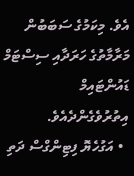އެވެ. މިކަމުގެ ސަބަބުން މަރާމާތުގެ ހަރަދާއި ސިސްޓަމް ޑައުންޓައިމް އިތުރުވެގެންދެއެވެ.
  • އަގުހެޔޮ ފިޓިންގްސް ދަތި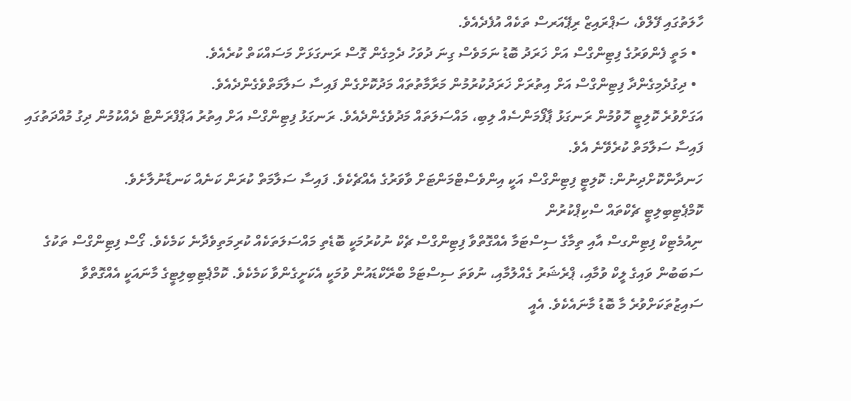ހާލަތުގައި ފޭލްވެ، ސަޕްރައިޒް ރިޕޭއަރސް ތަކެއް އުފެދެއެވެ.
  • މަތީ ފެންވަރުގެ ފިޓިންގްސް އަށް ޚަރަދު ބޮޑު ނަމަވެސް ގިނަ ދުވަހު ދެމިގެން ގޮސް ރަނގަޅަށް މަސައްކަތް ކުރެއެވެ.
  • ދިގުދެމިގެންދާ ފިޓިންގްސް އަށް އިތުރަށް ޚަރަދުކުރުމުން މަރާމާތުތައް މަދުކޮށްގެން ފައިސާ ސަލާމަތްވެގެންދެއެވެ.
އަގަށްވުރެ ކޮލިޓީ ހޮވުމުން ރަނގަޅު ޕާފޯމަންސެއް ލިބި، މައްސަލަތައް މަދުވެގެންދެއެވެ. ރަނގަޅު ފިޓިންގްސް އަށް އިތުރު އަޕްފްރަންޓް ދެއްކުމުން ދިގު މުއްދަތުގައި ފައިސާ ސަލާމަތް ކުރެވޭނެ އެވެ.
ހަނދާންކޮށްދިނުން: ކޮލިޓީ ފިޓިންގްސް އަކީ އިންވެސްޓްމަންޓަށް ވާވަރުގެ އެއްޗެކެވެ. ފައިސާ ސަލާމަތް ކުރަން ކަނެއް ކަނޑާނުލާށެވެ.
ކޮމްޕެޓިބިލިޓީ ޗެކްތައް ސްކިޕްކުރުން
ނިއުމެޓިކް ފިޓިންގސް އާއި ތިމާގެ ސިސްޓަމާ އެއްގޮތްވާ ފިޓިންގްސް ޗެކް ނުކުރުމަކީ ބޮޑެތި މައްސަލަތަކެއް ކުރިމަތިވެދާނެ ކަމެކެވެ. ގޯސް ފިޓިންގްސް ތަކުގެ ސަބަބުން ވައިގެ ލީކް ވުމާއި، ޕްރެޝަރު ގެއްލުމާއި، ނުވަތަ ސިސްޓަމް ބްރޭކްޑައުން ވުމަކީ އެކަށީގެންވާ ކަމެކެވެ. ކޮމްޕެޓިބިލިޓީގެ މާނައަކީ އެއްގޮތްވާ ސައިޒުތަކަށްވުރެ މާ ބޮޑު މާނައެކެވެ. އެއީ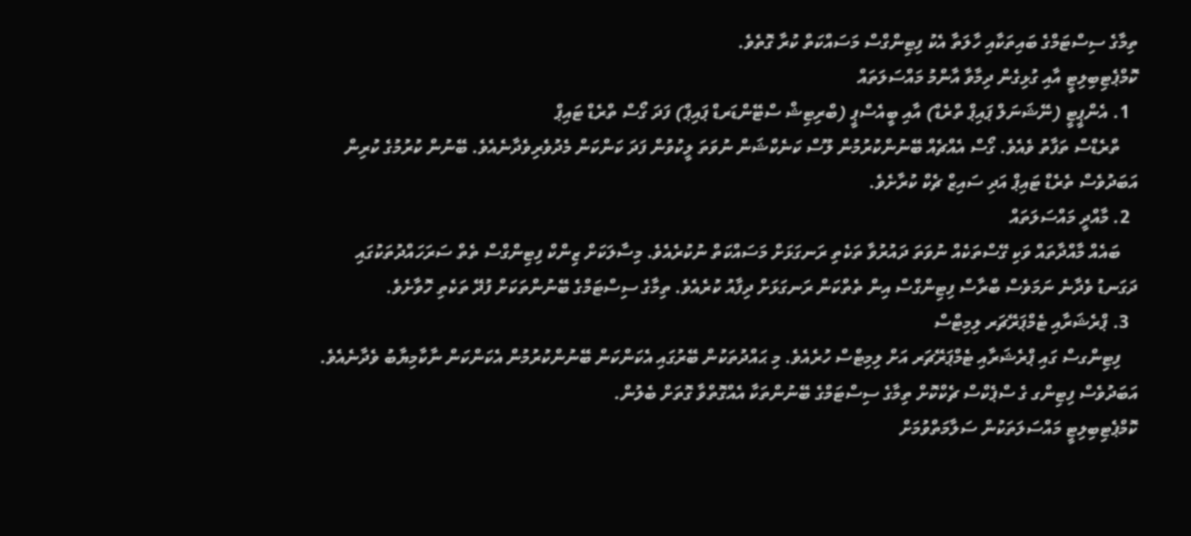ތިމާގެ ސިސްޓަމްގެ ބައިތަކާއި ހާލަތާ އެކު ފިޓިންގްސް މަސައްކަތް ކުރާ ގޮތެވެ.
ކޮމްޕެޓިބިލިޓީ އާއި ގުޅިގެން ދިމާވާ އާންމު މައްސަލަތައް
  1. އެންޕީޓީ (ނޭޝަނަލް ޕައިޕް ތްރެޑް) އާއި ބީއެސްޕީ (ބްރިޓިޝް ސްޓޭންޑަރޑް ޕައިޕް) ފަދަ ގޯސް ތްރެޑް ޓައިޕް
    ތްރެޑްސް ތަފާތު ވެއެވެ. ގޯސް އެއްޗެއް ބޭނުންކުރުމުން ލޫސް ކަނެކްޝަން ނުވަތަ ލީކުވުން ފަދަ ކަންކަން މެދުވެރިވެދާނެއެވެ. ބޭނުން ކުރުމުގެ ކުރިން އަބަދުވެސް ތެރެޑް ޓައިޕް އަދި ސައިޒް ޗެކް ކުރާށެވެ.
  2. މާއްދީ މައްސަލަތައް
    ބައެއް މާއްދާތައް ވަކި ގޭސްތަކެއް ނުވަތަ ދައުރުވާ ތަކެތި ރަނގަޅަށް މަސައްކަތް ނުކުރެއެވެ. މިސާލަކަށް ޒިންކް ފިޓިންގްސް ތެތް ސަރަހައްދުތަކުގައި ދަގަނޑު ވެދާނެ ނަމަވެސް ބްރާސް ފިޓިންގްސް އިން ތެތްކަން ރަނގަޅަށް ދިފާއު ކުރެއެވެ. ތިމާގެ ސިސްޓަމްގެ ބޭނުންތަކަށް ފުދޭ ތަކެތި ހޮވާށެވެ.
  3. ޕްރެޝަރާއި ޓެމްޕަރޭޗަރ ލިމިޓްސް
    ފިޓިންގސް ގައި ޕްރެޝަރާއި ޓެމްޕަރޭޗަރ އަށް ލިމިޓްސް ހުރެއެވެ. މި ޙައްދުތަކުން ބޭރުގައި އެކަންކަން ބޭނުންކުރުމުން އެކަންކަން ނާކާމިޔާބު ވެދާނެއެވެ. އަބަދުވެސް ފިޓިންގ ގެ ސްޕެކްސް ޗެކްކޮށް ތިމާގެ ސިސްޓަމްގެ ބޭނުންތަކާ އެއްގޮތްވާ ގޮތަށް ބެލުން.
ކޮމްޕެޓިބިލިޓީ މައްސަލަތަކުން ސަލާމަތްވުމަށް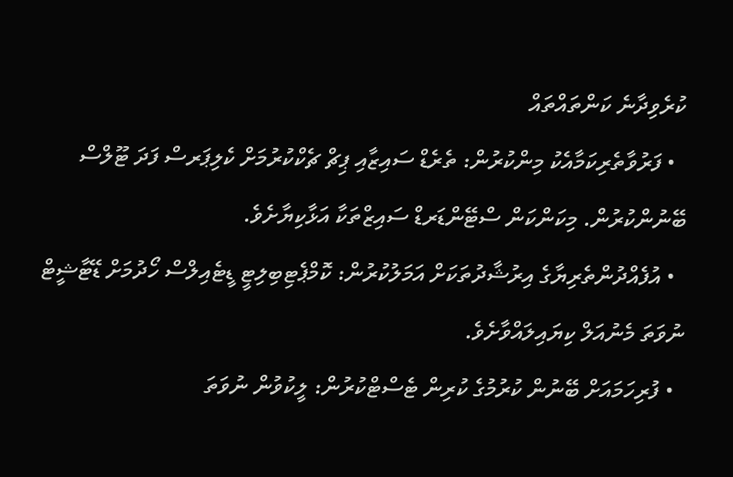ކުރެވިދާނެ ކަންތައްތައް
  • ފަރުވާތެރިކަމާއެކު މިންކުރުން: ތެރެޑް ސައިޒާއި ޕިޗް ޗެކްކުރުމަށް ކެލިޕަރސް ފަދަ ޓޫލްސް ބޭނުންކުރުން. މިކަންކަން ސްޓޭންޑަރޑް ސައިޒްތަކާ އަޅާކިޔާށެވެ.
  • އުފެއްދުންތެރިޔާގެ އިރުޝާދުތަކަށް އަމަލުކުރުން: ކޮމްޕެޓިބިލިޓީ ޑީޓެއިލްސް ހޯދުމަށް ޑޭޓާޝީޓް ނުވަތަ މެނުއަލް ކިޔައިލައްވާށެވެ.
  • ފުރިހަމައަށް ބޭނުން ކުރުމުގެ ކުރިން ޓެސްޓްކުރުން: ލީކުވުން ނުވަތަ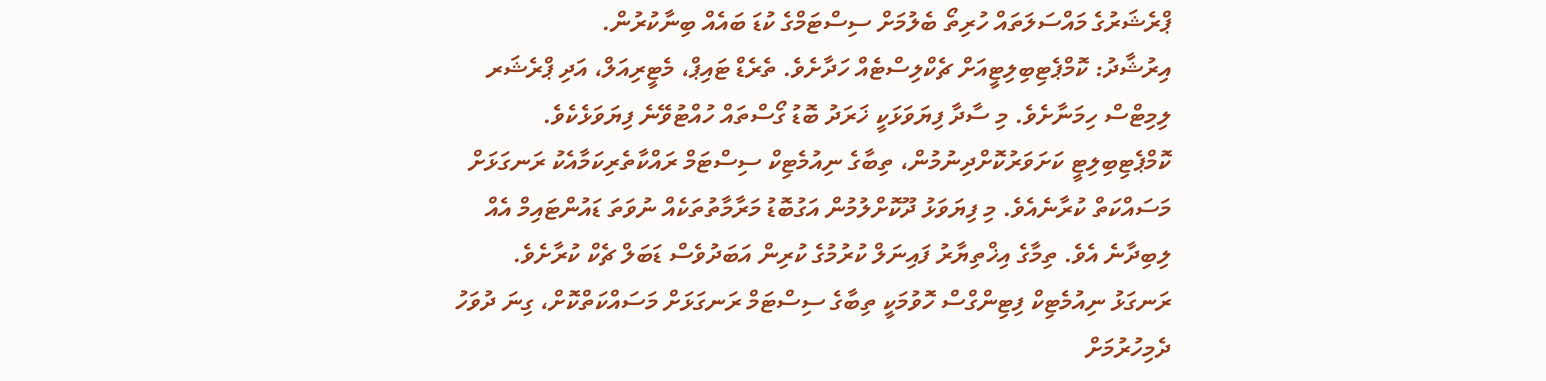ޕްރެޝަރުގެ މައްސަލަތައް ހުރިތޯ ބެލުމަށް ސިސްޓަމްގެ ކުޑަ ބައެއް ބިނާކުރުން.
އިރުޝާދު: ކޮމްޕެޓިބިލިޓީއަށް ޗެކްލިސްޓެއް ހަދާށެވެ. ތެރެޑް ޓައިޕް، މެޓީރިއަލް، އަދި ޕްރެޝަރ ލިމިޓްސް ހިމަނާށެވެ. މި ސާދާ ފިޔަވަޅަކީ ޚަރަދު ބޮޑު ގޯސްތައް ހުއްޓުވޭނެ ފިޔަވަޅެކެވެ.
ކޮމްޕެޓިބިލިޓީ ކަށަވަރުކޮށްދިނުމުން، ތިބާގެ ނިއުމެޓިކް ސިސްޓަމް ރައްކާތެރިކަމާއެކު ރަނގަޅަށް މަސައްކަތް ކުރާނެއެވެ. މި ފިޔަވަޅު ދޫކޮށްލުމުން އަގުބޮޑު މަރާމާތުތަކެއް ނުވަތަ ޑައުންޓައިމް އެއް ލިބިދާނެ އެވެ. ތިމާގެ އިޚްތިޔާރު ފައިނަލް ކުރުމުގެ ކުރިން އަބަދުވެސް ޑަބަލް ޗެކް ކުރާށެވެ.
ރަނގަޅު ނިއުމެޓިކް ފިޓިންގްސް ހޮވުމަކީ ތިބާގެ ސިސްޓަމް ރަނގަޅަށް މަސައްކަތްކޮށް، ގިނަ ދުވަހު ދެމިހުރުމަށް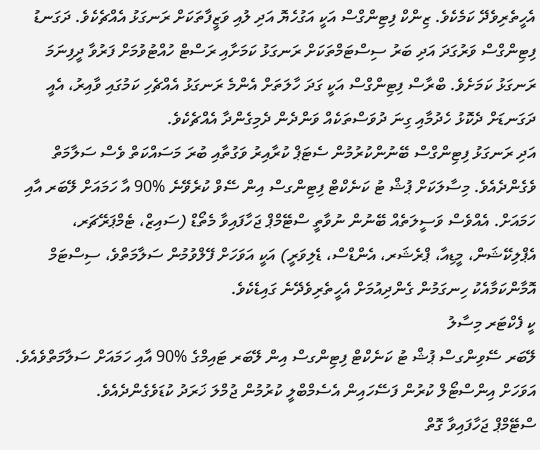އެހީތެރިވެދޭ ކަމެކެވެ. ޒިންކް ފިޓިންގްސް އަކީ އަގުހެޔޮ އަދި ލުއި ވަޒީފާތަކަށް ރަނގަޅު އެއްޗެކެވެ. ދަގަނޑު ފިޓިންގްސް ވަރުގަދަ އަދި ބަރު ސިސްޓަމްތަކަށް ރަނގަޅު ކަމަށާއި ރަސްޓް ހުއްޓުވުމަށް ފަރުވާ ދީފިނަމަ ރަނގަޅު ކަމަށެވެ. ބްރާސް ފިޓިންގްސް އަކީ ގަދަ ހާލަތަށް އެންމެ ރަނގަޅު އެއްޗެހި ކަމުގައި ވާއިރު، އެއީ ދަގަނޑަށް ދެކޮޅު ހެދުމާއި ގިނަ ދުވަސްތަކެއް ވަންދެން ދެމިގެންދާ އެއްޗެކެވެ.
އަދި ރަނގަޅު ފިޓިންގްސް ބޭނުންކުރުމުން ސެޓަޕް ކުރާއިރު ވަގުތާއި ބުރަ މަސައްކަތް ވެސް ސަލާމަތް ވެގެންދެއެވެ. މިސާލަކަށް ޕުޝް ޓު ކަނެކްޓް ފިޓިންގސް އިން ސޭވް ކުރެވޭނެ %90 އާ ހަމައަށް ލޭބަރ އާއި ހަމައަށް. އެއްވެސް ވަސީލަތެއް ބޭނުން ނުވާތީ ސްޓޭމްޕް ޖަހާފައިވާ މެތޯޑް (ސައިޒް، ޓެމްޕަރޭޗަރ، އެޕްލިކޭޝަން، މީޑިއާ، ޕްރެޝަރ، އެންޑްސް، ޑެލިވަރީ) އަކީ އަވަހަށް ފޭލްވުމުން ސަލާމަތްވެ، ސިސްޓަމް އޮމާންކަމާއެކު ހިނގަމުން ގެންދިއުމަށް އެހީތެރިވެދޭނެ ގައިޑެކެވެ.
ކީ ފެކްޓަރ މިސާލު
ލޭބަރ ސޭވިންގސް ޕުޝް ޓު ކަނެކްޓް ފިޓިންގސް އިން ލޭބަރ ޓައިމްގެ %90 އާއި ހަމައަށް ސަލާމަތްވެއެވެ.
އަވަހަށް އިންސްޓޯލް ކުރުން ފަސޭހައިން އެސެމްބްލީ ކުރުމުން ޖުމްލަ ޚަރަދު ކުޑަވެގެންދެއެވެ.
ސްޓޭމްޕް ޖަހާފައިވާ ގޮތް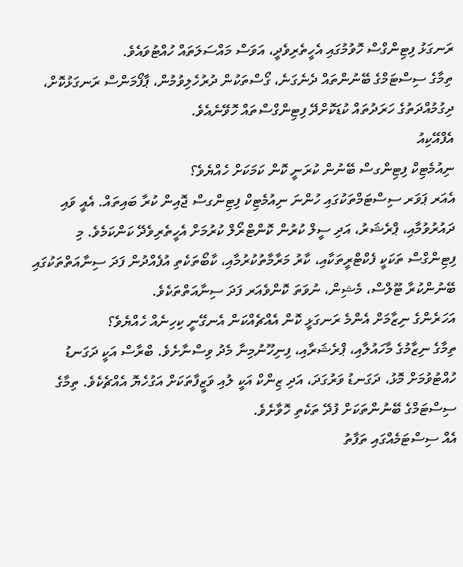ރަނގަޅު ފިޓިންގްސް ހޮވުމުގައި އެހީތެރިވެދީ، އަވަސް މައްސަލަތައް ހުއްޓުވައެވެ.
ތިމާގެ ސިސްޓަމްގެ ބޭނުންތައް ދެނެގަނެ، ގޯސްތަކުން ދުރުހެލިވުމުން، ޕާފޯމަންސް ރަނގަޅުކޮށް، ދިގުމުއްދަތުގެ ހަރަދުތައް ކުޑަކޮށްދޭ ފިޓިންގްސްތައް ހޮވޭނެއެވެ.
އެފްއޭކިއު
ނިއުމެޓިކް ފިޓިންގސް ބޭނުން ކުރަނީ ކޮން ކަމަކަށް ހެއްޔެވެ؟
އެއަރ ޕަވަރ ސިސްޓަމްތަކުގައި ހުންނަ ނިއުމެޓިކް ފިޓިންގސް ޖޮއިން ކުރާ ބައިތައް. އެއީ ވައި ދައުރުވުމާއި، ޕްރެޝަރު، އަދި ސީލް ކުރުން ކޮންޓްރޯލް ކުރުމަށް އެހީތެރިވެދޭ ކަންކަމެވެ. މި ފިޓިންގްސް ތަކަކީ ފެކްޓްރީތަކާއި، ކާރު މަރާމާތުކުރުމާއި، ކާބޯތަކެތި އުފެއްދުން ފަދަ ސިނާއަތްތަކުގައި ބޭނުންކުރާ ޓޫލްސް، މެޝިން، ނުވަތަ ކޮންވެއަރ ފަދަ ސިނާއަތްތަކެވެ.
އަހަރެންގެ ނިޒާމަށް އެންމެ ރަނގަޅީ ކޮން އެއްޗެއްކަން އެނގޭނީ ކިހިނެއް ހެއްޔެވެ؟
ތިމާގެ ނިޒާމުގެ މާހައުލާއި، ޕްރެޝަރާއި، ފިނިހޫނުމިނާ މެދު ވިސްނާށެވެ. ބްރާސް އަކީ ދަގަނޑު ހުއްޓުވުމަށް މޮޅު، ދަގަނޑު ވަރުގަދަ، އަދި ޒިންކް އަކީ ލުއި ވަޒީފާތަކަށް އަގުހެޔޮ އެއްޗެކެވެ. ތިމާގެ ސިސްޓަމްގެ ބޭނުންތަކަށް ފުދޭ ތަކެތި ހޮވާށެވެ.
އެއް ސިސްޓަމެއްގައި ތަފާތު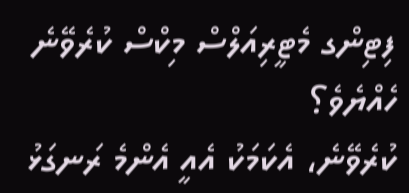ފިޓިންގ މެޓީރިއަލްސް މިކްސް ކުރެވޭނެ ހެއްޔެވެ؟
ކުރެވޭނެ، އެކަމަކު އެއީ އެންމެ ރަނގަޅު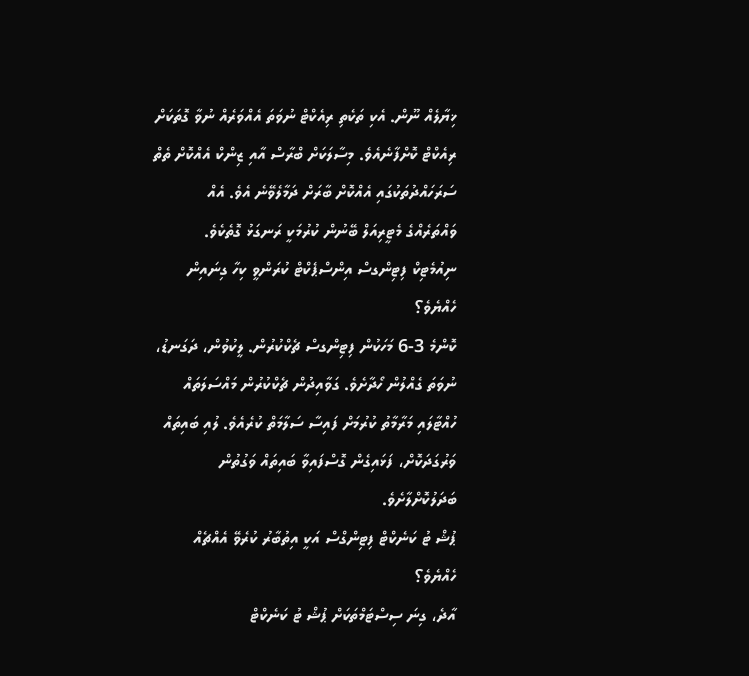ޚިޔާލެއް ނޫން. އެކި ތަކެތި ރިއެކްޓް ނުވަތަ އެއްވަރެއް ނުވާ ގޮތަކަށް ރިއެކްޓް ކޮށްފާނެއެވެ. މިސާލަކަށް ބްރާސް އާއި ޒިންކް އެއްކޮށް ތެތް ސަރަހައްދުތަކުގައި އެއްކޮށް ބާރަށް ދަމާލެވޭނެ އެވެ. އެއް ވައްތަރެއްގެ މެޓީރިއަލް ބޭނުން ކުރުމަކީ ރަނގަޅު ގޮތެކެވެ.
ނިއުމެޓިކް ފިޓިންގސް އިންސްޕެކްޓް ކުރަންވީ ކިހާ ގިނައިން ހެއްޔެވެ؟
ކޮންމެ 3-6 މަހަކުން ފިޓިންގސް ޗެކްކުރުން. ލީކުވުން، ދަގަނޑު، ނުވަތަ ގެއްލުން ހޯދާށެވެ. ގަވާއިދުން ޗެކްކުރުން މައްސަލަތައް ހުއްޓާލައި މަރާމާތު ކުރުމަށް ފައިސާ ސަލާމަތް ކުރެއެވެ. ލުއި ބައިތައް ވަރުގަދަކޮށް، ފަޅައިގެން ގޮސްފައިވާ ބައިތައް ވަގުތުން ބަދަލުކޮށްލާށެވެ.
ޕުޝް ޓު ކަނެކްޓް ފިޓިންގްސް އަކީ އިތުބާރު ކުރެވޭ އެއްޗެއް ހެއްޔެވެ؟
އާދެ، ގިނަ ސިސްޓަމްތަކަށް ޕުޝް ޓު ކަނެކްޓް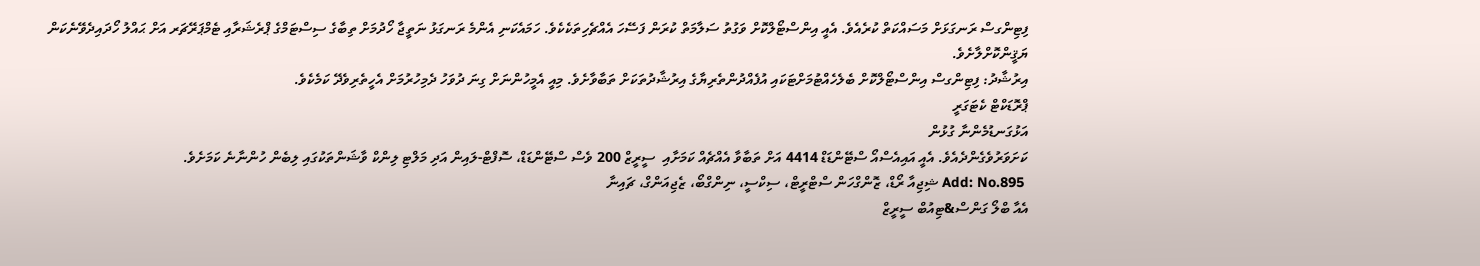ފިޓިންގސް ރަނގަޅަށް މަސައްކަތް ކުރެއެވެ. އެއީ އިންސްޓޯލްކޮށް ވަގުތު ސަލާމަތް ކުރަން ފަސޭހަ އެއްޗެހިތަކެކެވެ. ހަމައެކަނި އެންމެ ރަނގަޅު ނަތީޖާ ހޯދުމަށް ތިބާގެ ސިސްޓަމްގެ ޕްރެޝަރާއި ޓެމްޕަރޭޗަރ އަށް ޙައްލު ހޯދައިދެވޭނެކަން ޔަޤީންކޮށްލާށެވެ.
އިރުޝާދު: ފިޓިންގސް އިންސްޓޯލްކޮށް ބެލެހެއްޓުމަށްޓަކައި އުފެއްދުންތެރިޔާގެ އިރުޝާދުތަކަށް ތަބާވާށެވެ. މިއީ އެމީހުންނަށް ގިނަ ދުވަހު ދެމިހުރުމަށް އެހީތެރިވެދޭ ކަމެކެވެ.
ޕްރޮޑަކްޓް ކެޓަގަރީ
އަޅުގަނޑުމެންނާ ގުޅުން
ކަށަވަރުވެގެންދެއެވެ. އެއީ އައިއެސްއޯ ސްޓޭންޑަޑް 4414 އަށް ތަބާވާ އެއްޗެއް ކަމަށާއި  ސީރީޒް 200 ވެސް ސްޓޭންޑަޑް، ސޮފްޓް-ލައިން އަދި މަލްޓި ލިންކް ވާޝަންތަކުގައި ލިބެން ހުންނާނެ ކަމަށެވެ.
 Add: No.895 ޝިޖިއާ ރޯޑް، ޒޮންގްހަން ސްޓްރީޓް، ސިކްސީ، ނިންގްބޯ، ޒެޖިއަންގް، ޗައިނާ
އެއާ ބްލޯ ގަންސް&ޓިއުބް ސީރީޒް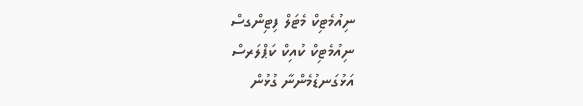ނިއުމެޓިކް މެޓަލް ފިޓިންގސް
ނިއުމެޓިކް ކުއިކް ކަޕްލަރސް
އަޅުގަނޑުމެންނާ ގުޅުން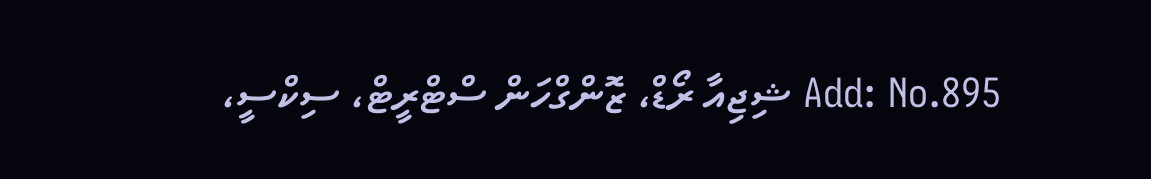Add: No.895 ޝިޖިއާ ރޯޑް، ޒޮންގްހަން ސްޓްރީޓް، ސިކްސީ،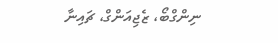ނިންގްބޯ، ޒެޖިއަންގް، ޗައިނާ